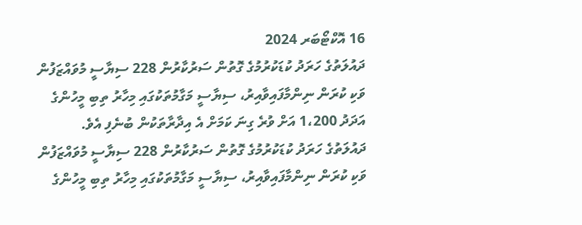16 އޮކްޓޯބަރ 2024
ދައުލަތުގެ ހަރަދު ކުޑަކުރުމުގެ ގޮތުން ސަރުކާރުން 228 ސިޔާސީ މުވައްޒަފުން ވަކި ކުރަން ނިންމާފައިވާއިރު، ސިޔާސީ މަގާމުތަކުގައި މިހާރު ތިބި މީހުންގެ އަދަދު 1،200 އަށް ވުރެ ގިނަ ކަމަށް އެ އިދާރާތަކުން ބުނެފި އެވެ.
ދައުލަތުގެ ހަރަދު ކުޑަކުރުމުގެ ގޮތުން ސަރުކާރުން 228 ސިޔާސީ މުވައްޒަފުން ވަކި ކުރަން ނިންމާފައިވާއިރު، ސިޔާސީ މަގާމުތަކުގައި މިހާރު ތިބި މީހުންގެ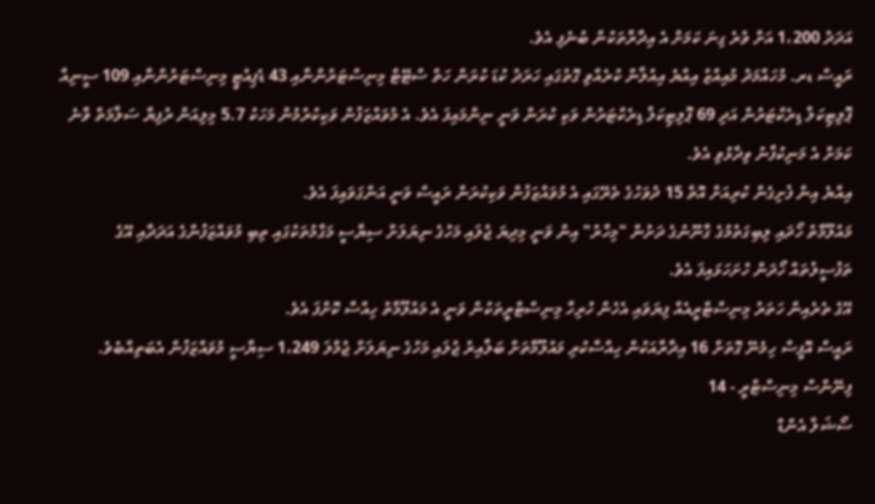އަދަދު 1،200 އަށް ވުރެ ގިނަ ކަމަށް އެ އިދާރާތަކުން ބުނެފި އެވެ.
ރައީސް ޑރ. މުހައްމަދު މުއިއްޒު އިއްޔެ އިއުލާން ކުރެއްވި ގޮތުގައި ހަރަދު ކުޑަ ކުރަން ހަތް ސްޓޭޓް މިނިސްޓަރުންނާއި 43 ޑެޕިއުޓީ މިނިސްޓަރުންނާއި 109 ސީނިއާ ޕޮލިޓިކަލް ޑިރެކްޓަރުން އަދި 69 ޕޮލިޓިކަލް ޑިރެކްޓަރުން ވަކި ކުރަން ވަނީ ނިންމައިފަ އެވެ. އެ މުވައްޒަފުން ވަކިކުރުމުން މަހަކު 5.7 މިލިއަން ރުފިޔާ ސަލާމަތް ވާނެ ކަމަށް އެ މަނިކުފާނު ވިދާޅުވި އެވެ.
އިއްޔެ އިން ފެށިގެން ކުރިއަށް އޮތް 15 ދުވަހުގެ ތެރޭގައި އެ މުވައްޒަފުން ވަކިކުރަން ރައީސް ވަނީ އަންގަވައިފަ އެވެ.
މައުލޫމާތު ހޯދައި ލިބިގަތުމުގެ ގާނޫނުގެ ދަށުން "މިހާރު" އިން ވަނީ މިދިޔަ ޖުލައި މަހުގެ ނިޔަލަށް ސިޔާސީ މަގާމުތަކުގައި ތިބި މުވައްޒަފުންގެ އަދަދާއި އޭގެ ތަފުސީލުތައް ހޯދަން ހުށަހަޅައިފަ އެވެ.
އޭގެ ތެރެއިން ހަތަރު މިނިސްޓްރީއެއް ފިޔަވައި އެހެން ހުރިހާ މިނިސްޓްރީތަކުން ވަނީ އެ މައުލޫމާތު ހިއްސާ ކޮށްފަ އެވެ.
ރައީސް އޮފީސް ހިމެނޭ ގޮތަށް 16 އިދާރާއަކުން ހިއްސާކުރި މައުލޫމާތަށް ބަލާއިރު ޖުލައި މަހުގެ ނިޔަލަށް ޖުމްލަ 1،249 ސިޔާސީ މުވައްޒަފުން އެބަތިއްބެވެ.
ފިނޭންސް މިނިސްޓްރީ - 14
ސޯޝަލް އެންޑް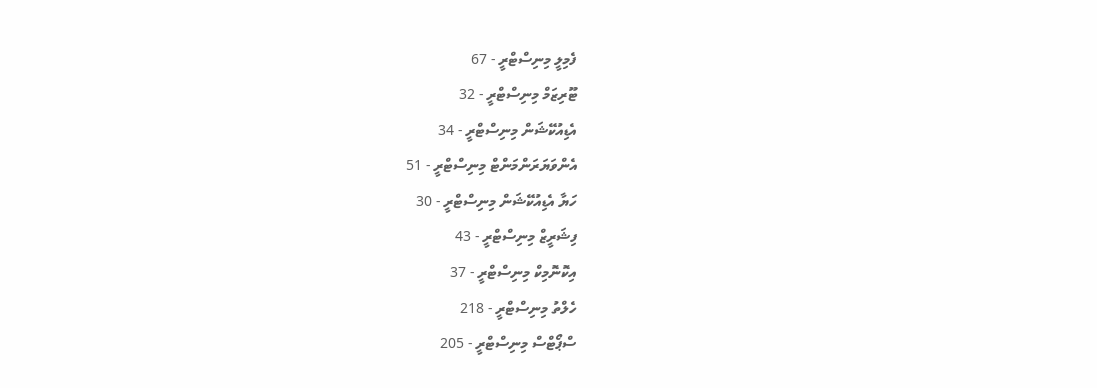ފެމިލީ މިނިސްޓްރީ - 67
ޓޫރިޒަމް މިނިސްޓްރީ - 32
އެޑިއުކޭޝަން މިނިސްޓްރީ - 34
އެންވަޔަރަންމަންޓް މިނިސްޓްރީ - 51
ހަޔާ އެޑިއުކޭޝަން މިނިސްޓްރީ - 30
ފިޝަރީޒް މިނިސްޓްރީ - 43
އިކޮނޮމިކް މިނިސްޓްރީ - 37
ހެލްތު މިނިސްޓްރީ - 218
ސްޕޯޓްސް މިނިސްޓްރީ - 205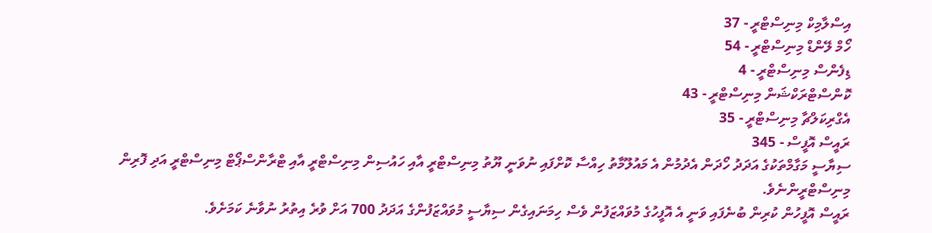އިސްލާމިކް މިނިސްޓްރީ - 37
ހޯމް ލޭންޑް މިނިސްޓްރީ - 54
ޑިފެންސް މިނިސްޓްރީ - 4
ކޮންސްޓްރަކްޝަން މިނިސްޓްރީ - 43
އެގްރިކަލްޗާ މިނިސްޓްރީ - 35
ރައީސް އޮފީސް - 345
ސިޔާސީ މަގާމްތަކުގެ އަދަދު ހޯދަން އެދުމުން އެ މައުލޫމާތު ހިއްސާ ކޮށްފައި ނުވަނީ ޔޫތު މިނިސްޓްރީ އާއި ހައުސިން މިނިސްޓްރީ އާއި ޓްރާންސްޕޯޓް މިނިސްޓްރީ އަދި ފޮރިން މިނިސްޓްރީންނެވެ.
ރައީސް އޮފީހުން ކުރިން ބުނެފައި ވަނީ އެ އޮފީހުގެ މުވައްޒަފުން ވެސް ހިމަނައިގެން ސިޔާސީ މުވައްޒަފުންގެ އަދަދު 700 އަށް ވުރެ އިތުރު ނުވާނެ ކަމަށެވެ.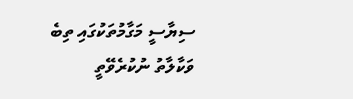ސިޔާސީ މަގާމުތަކުގައި ތިބެ ވަކާލާތު ނުކުރެވޭތީ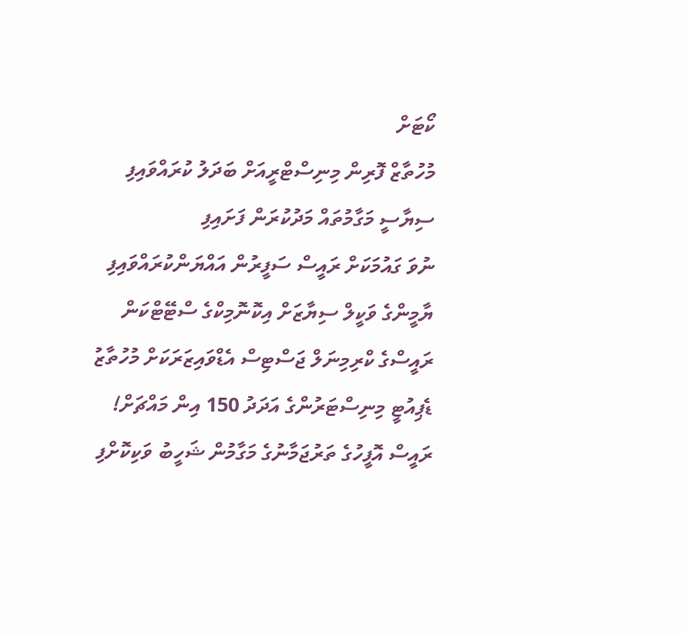ކޯޓަށް
މުހުތާޒް ފޮރިން މިނިސްޓްރީއަށް ބަދަލު ކުރައްވައިފި
ސިޔާސީ މަގާމުތައް މަދުކުރަން ފަށައިފި
ނުވަ ގައުމަކަށް ރައީސް ސަފީރުން އައްޔަންކުރައްވައިފި
ޔާމީންގެ ވަކީލް ސިޔާޒަށް އިކޮނޮމިކްގެ ސްޓޭޓްކަން
ރައީސްގެ ކްރިމިނަލް ޖަސްޓިސް އެޑްވައިޒަރަކަށް މުހުތާޒު
ޑެޕިއުޓީ މިނިސްޓަރުންގެ އަދަދު 150 އިން މައްޗަށް!
ރައީސް އޮފީހުގެ ތަރުޖަމާނުގެ މަގާމުން ޝަހީބު ވަކިކޮށްފި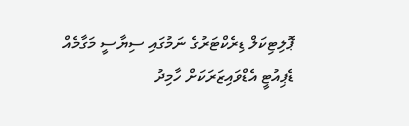ޕޮލިޓިކަލް ޑިރެކްޓަރުގެ ނަމުގައި ސިޔާސީ މަގާމެއް
ޑެޕިއުޓީ އެޑްވައިޒަރަކަށް ހާމިދު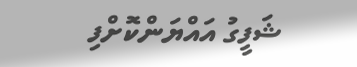ޝަފީގު އައްޔަންކޮށްފި